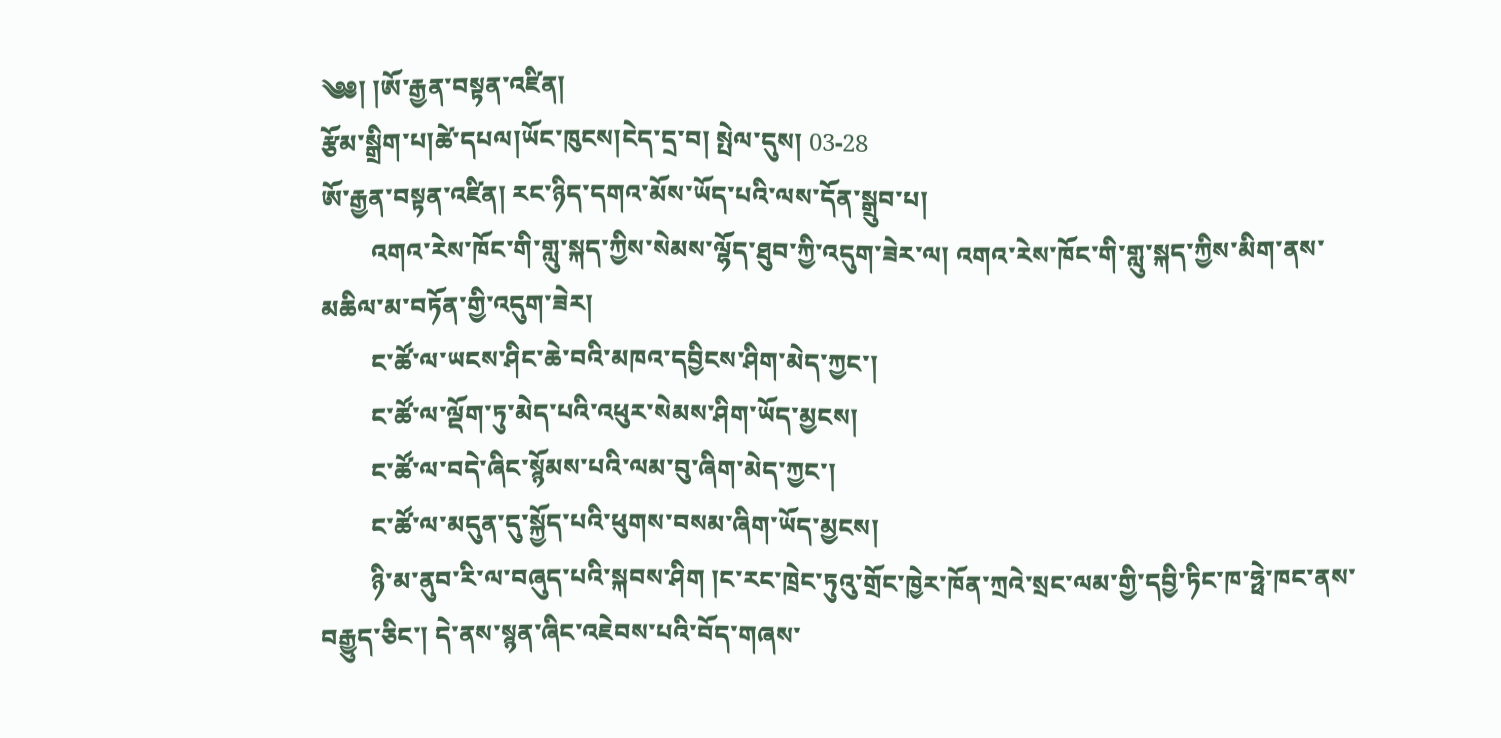༄༅། །ཨོ་རྒྱན་བསྟན་འཛིན།
རྩོམ་སྒྲིག་པ།ཚེ་དཔལ།ཡོང་ཁུངས།ངེད་དྲ་བ། སྤེལ་དུས། 03-28
ཨོ་རྒྱན་བསྟན་འཛིན། རང་ཉིད་དགའ་མོས་ཡོད་པའི་ལས་དོན་སྒྲུབ་པ།
        འགའ་རེས་ཁོང་གི་གླུ་སྐད་ཀྱིས་སེམས་ལྷོད་ཐུབ་ཀྱི་འདུག་ཟེར་ལ། འགའ་རེས་ཁོང་གི་གླུ་སྐད་ཀྱིས་མིག་ནས་མཆིལ་མ་བཏོན་གྱི་འདུག་ཟེར།
        ང་ཚོ་ལ་ཡངས་ཤིང་ཆེ་བའི་མཁའ་དབྱིངས་ཤིག་མེད་ཀྱང་།
        ང་ཚོ་ལ་ལྡོག་ཏུ་མེད་པའི་འཕུར་སེམས་ཤིག་ཡོད་མྱངས།
        ང་ཚོ་ལ་བདེ་ཞིང་སྙོམས་པའི་ལམ་བུ་ཞིག་མེད་ཀྱང་།
        ང་ཚོ་ལ་མདུན་དུ་སྐྱོད་པའི་ཕུགས་བསམ་ཞིག་ཡོད་མྱངས།
        ཉི་མ་ནུབ་རི་ལ་བཞུད་པའི་སྐབས་ཤིག །ང་རང་ཁྲེང་ཏུའུ་གྲོང་ཁྱེར་ཁོན་ཀྲའེ་སྲང་ལམ་གྱི་དབྱི་ཏིང་ཁ་ཧྥེ་ཁང་ནས་བརྒྱུད་ཅིང་། དེ་ནས་སྙན་ཞིང་འཇེབས་པའི་བོད་གཞས་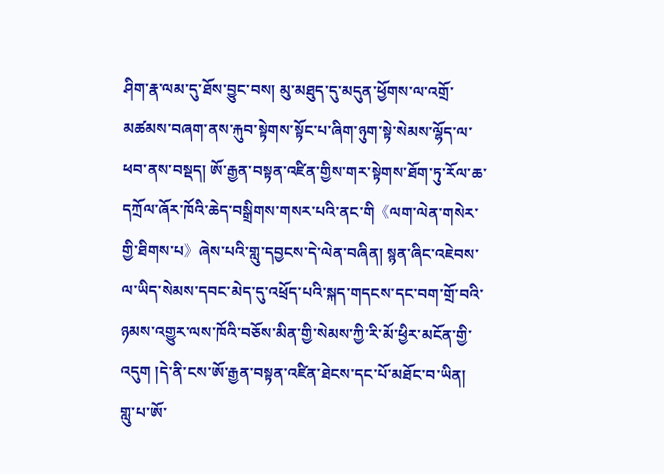ཤིག་རྣ་ལམ་དུ་ཐོས་བྱུང་བས། མུ་མཐུད་དུ་མདུན་ཕྱོགས་ལ་འགྲོ་མཚམས་བཞག་ནས་རྐུབ་སྟེགས་སྟོང་པ་ཞིག་ཉུག་སྟེ་སེམས་ལྷོད་ལ་ཕབ་ནས་བསྡད། ཨོ་རྒྱན་བསྟན་འཛིན་གྱིས་གར་སྟེགས་ཐོག་ཏུ་རོལ་ཆ་དཀྲོལ་ཞོར་ཁོའི་ཆེད་བསྒྲིགས་གསར་པའི་ནང་གི《ལག་ལེན་གསེར་གྱི་ཐིགས་པ》ཞེས་པའི་གླུ་དབྱངས་དེ་ལེན་བཞིན། སྙན་ཞིང་འཇེབས་ལ་ཡིད་སེམས་དབང་མེད་དུ་འཕྲོད་པའི་སྐད་གདངས་དང་བག་གྲོ་བའི་ཉམས་འགྱུར་ལས་ཁོའི་བཅོས་མིན་གྱི་སེམས་ཀྱི་རི་མོ་ཕྱིར་མངོན་གྱི་འདུག །དེ་ནི་ངས་ཨོ་རྒྱན་བསྟན་འཛིན་ཐེངས་དང་པོ་མཐོང་བ་ཡིན།
གླུ་པ་ཨོ་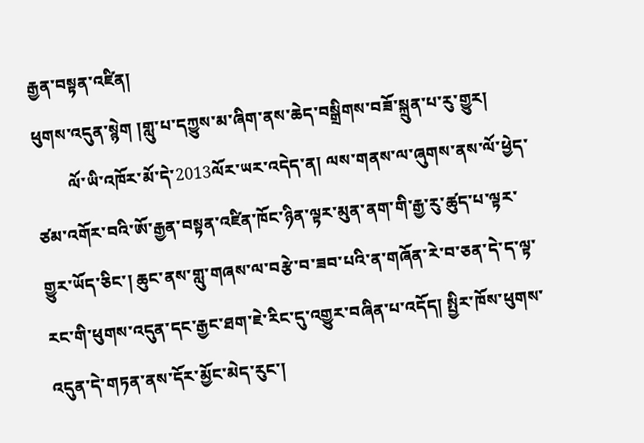རྒྱན་བསྟན་འཛིན།
ཕུགས་འདུན་སྙེག །གླུ་པ་དཀྱུས་མ་ཞིག་ནས་ཆེད་བསྒྲིགས་བཟོ་སྐྲུན་པ་རུ་གྱུར།
        ལོ་ཡི་འཁོར་མོ་དེ་2013ལོར་ཡར་འདེད་ན། ལས་གནས་ལ་ཞུགས་ནས་ལོ་ཕྱེད་ཙམ་འགོར་བའི་ཨོ་རྒྱན་བསྟན་འཛིན་ཁོང་ཉིན་ལྟར་མུན་ནག་གི་རྒྱ་རུ་ཚུད་པ་ལྟར་གྱུར་ཡོད་ཅིང་། ཆུང་ནས་གླུ་གཞས་ལ་བརྩེ་བ་ཟབ་པའི་ན་གཞོན་རེ་བ་ཅན་དེ་ད་ལྟ་རང་གི་ཕུགས་འདུན་དང་རྒྱང་ཐག་ཇེ་རིང་དུ་འགྱུར་བཞིན་པ་འདོད། སྤྱིར་ཁོས་ཕུགས་འདུན་དེ་གཏན་ནས་དོར་མྱོང་མེད་རུང་།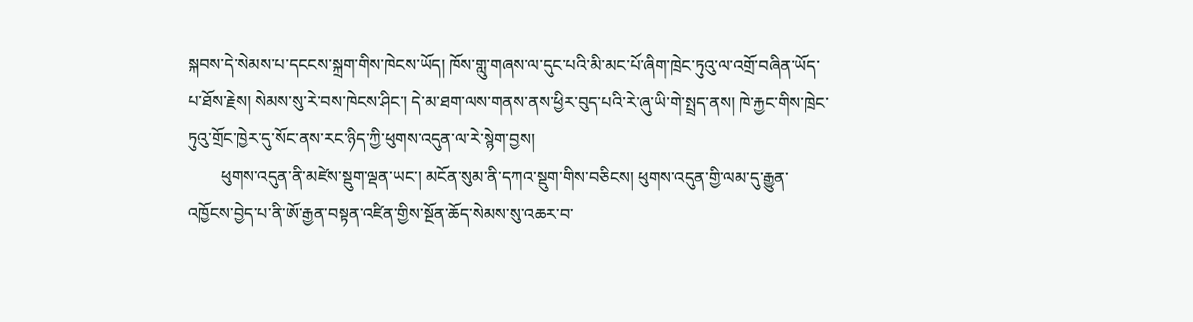སྐབས་དེ་སེམས་པ་དངངས་སྐྲག་གིས་ཁེངས་ཡོད། ཁོས་གླུ་གཞས་ལ་དུང་པའི་མི་མང་པོ་ཞིག་ཁྲེང་ཏུའུ་ལ་འགྲོ་བཞིན་ཡོད་པ་ཐོས་རྗེས། སེམས་སུ་རེ་བས་ཁེངས་ཤིང་། དེ་མ་ཐག་ལས་གནས་ནས་ཕྱིར་བུད་པའི་རེ་ཞུ་ཡི་གེ་སྤྲད་ནས། ཁེ་རྐྱང་གིས་ཁྲེང་ཏུའུ་གྲོང་ཁྱེར་དུ་སོང་ནས་རང་ཉིད་ཀྱི་ཕུགས་འདུན་ལ་རེ་སྙེག་བྱས།
        ཕུགས་འདུན་ནི་མཛེས་སྡུག་ལྡན་ཡང་། མངོན་སུམ་ནི་དཀའ་སྡུག་གིས་བཅིངས། ཕུགས་འདུན་གྱི་ལམ་དུ་རྒྱུན་འཁྱོངས་བྱེད་པ་ནི་ཨོ་རྒྱན་བསྟན་འཛིན་གྱིས་སྔོན་ཆོད་སེམས་སུ་འཆར་བ་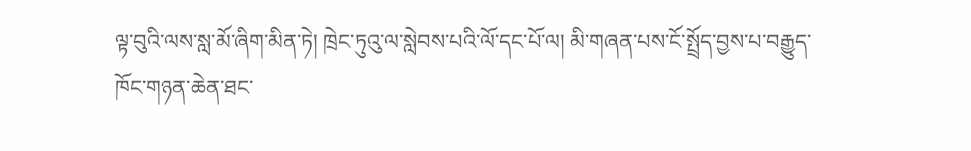ལྟ་བུའི་ལས་སླ་མོ་ཞིག་མིན་ཏེ། ཁྲེང་ཏུའུ་ལ་སླེབས་པའི་ལོ་དང་པོ་ལ། མི་གཞན་པས་ངོ་སྤྲོད་བྱས་པ་བརྒྱུད་ཁོང་གཉན་ཆེན་ཐང་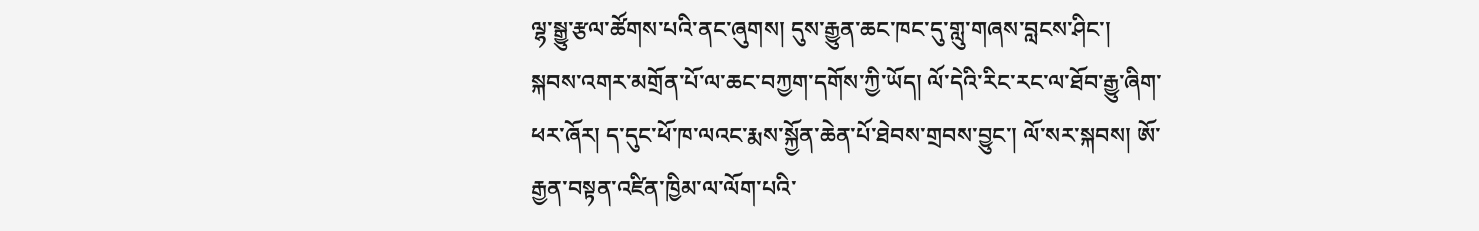ལྷ་སྒྱུ་རྩལ་ཚོགས་པའི་ནང་ཞུགས། དུས་རྒྱུན་ཆང་ཁང་དུ་གླུ་གཞས་བླངས་ཤིང་། སྐབས་འགར་མགྲོན་པོ་ལ་ཆང་བཀྱག་དགོས་ཀྱི་ཡོད། ལོ་དེའི་རིང་རང་ལ་ཐོབ་རྒྱུ་ཞིག་ཕར་ཞོར། ད་དུང་ཕོ་ཁ་ལའང་རྨས་སྐྱོན་ཆེན་པོ་ཐེབས་གྲབས་བྱུང་། ལོ་སར་སྐབས། ཨོ་རྒྱན་བསྟན་འཛིན་ཁྱིམ་ལ་ལོག་པའི་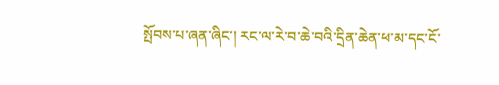སྤོབས་པ་ཞན་ཞིང་། རང་ལ་རེ་བ་ཆེ་བའི་དྲིན་ཆེན་ཕ་མ་དང་ངོ་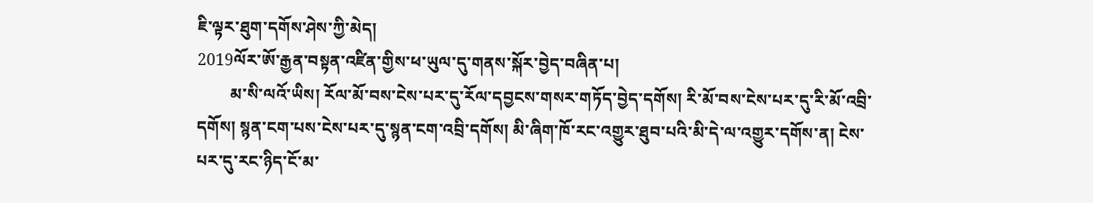ཇི་ལྟར་ཐུག་དགོས་ཤེས་ཀྱི་མེད།
2019ལོར་ཨོ་རྒྱན་བསྟན་འཛིན་གྱིས་ཕ་ཡུལ་དུ་གནས་སྐོར་བྱེད་བཞིན་པ།
        མ་སི་ལའོ་ཡིས། རོལ་མོ་བས་ངེས་པར་དུ་རོལ་དབྱངས་གསར་གཏོད་བྱེད་དགོས། རི་མོ་བས་ངེས་པར་དུ་རི་མོ་འབྲི་དགོས། སྙན་ངག་པས་ངེས་པར་དུ་སྙན་ངག་འབྲི་དགོས། མི་ཞིག་ཁོ་རང་འགྱུར་ཐུབ་པའི་མི་དེ་ལ་འགྱུར་དགོས་ན། ངེས་པར་དུ་རང་ཉིད་ངོ་མ་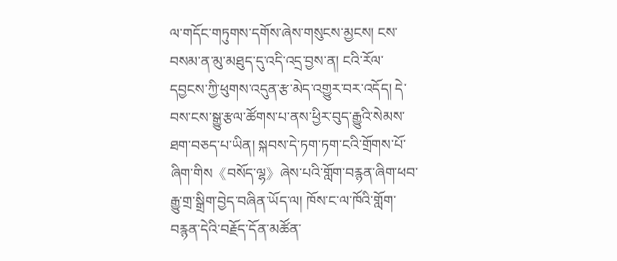ལ་གདོང་གཏུགས་དགོས་ཞེས་གསུངས་མྱངས། ངས་བསམ་ན་མུ་མཐུད་དུ་འདི་འདྲ་བྱས་ན། ངའི་རོལ་དབྱངས་ཀྱི་ཕུགས་འདུན་རྩ་མེད་འགྱུར་བར་འདོད། དེ་བས་ངས་སྒྱུ་རྩལ་ཚོགས་པ་ནས་ཕྱིར་བུད་རྒྱུའི་སེམས་ཐག་བཅད་པ་ཡིན། སྐབས་དེ་ཏག་ཏག་ངའི་གྲོགས་པོ་ཞིག་གིས《བསོད་ལྷ》ཞེས་པའི་གློག་བརྙན་ཞིག་ཕབ་རྒྱུ་གྲ་སྒྲིག་བྱེད་བཞིན་ཡོད་ལ། ཁོས་ང་ལ་ཁོའི་གློག་བརྙན་དེའི་བརྗོད་དོན་མཚོན་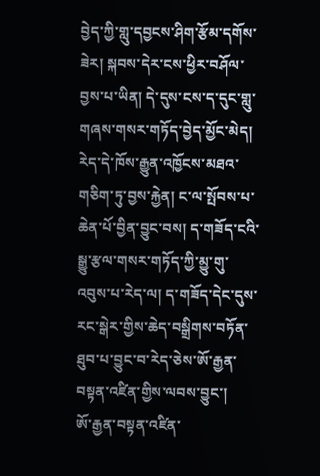བྱེད་ཀྱི་གླུ་དབྱངས་ཤིག་རྩོམ་དགོས་ཟེར། སྐབས་དེར་ངས་ཕྱིར་བཤོལ་བྱས་པ་ཡིན། དེ་དུས་ངས་ད་དུང་གླུ་གཞས་གསར་གཏོད་བྱེད་མྱོང་མེད། རེད་དེ་ཁོས་རྒྱུན་འཁྱོངས་མཐའ་གཅིག་ཏུ་བྱས་རྐྱེན། ང་ལ་སྤོབས་པ་ཆེན་པོ་བྱིན་བྱུང་བས། ད་གཟོད་ངའི་སྒྱུ་རྩལ་གསར་གཏོད་ཀྱི་མྱུ་གུ་འབུས་པ་རེད་ལ། ད་གཟོད་དེང་དུས་རང་སྒེར་གྱིས་ཆེད་བསྒྲིགས་བཏོན་ཐུབ་པ་བྱུང་བ་རེད་ཅེས་ཨོ་རྒྱན་བསྟན་འཛིན་གྱིས་ལབས་བྱུང་།
ཨོ་རྒྱན་བསྟན་འཛིན་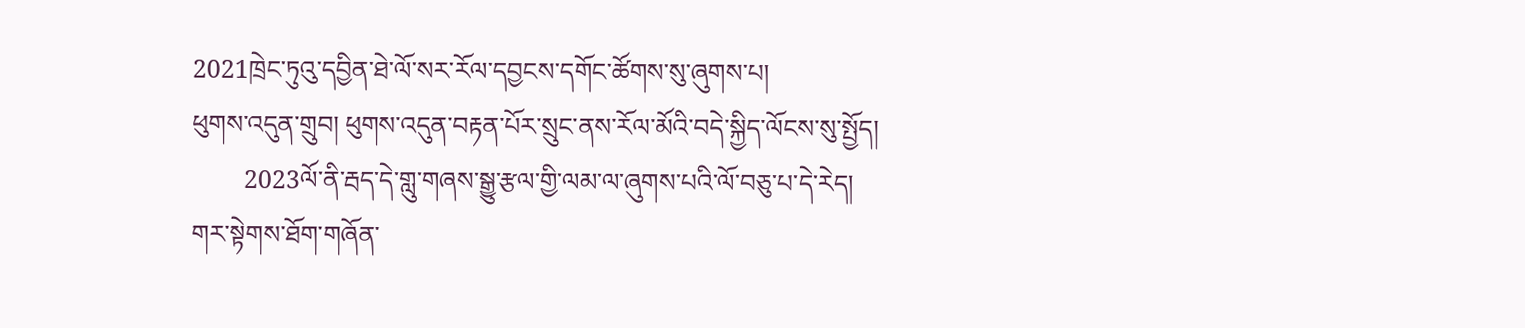2021ཁྲེང་ཏུའུ་དབྱིན་ཐེ་ལོ་སར་རོལ་དབྱངས་དགོང་ཚོགས་སུ་ཞུགས་པ།
ཕུགས་འདུན་གྲུབ། ཕུགས་འདུན་བརྟན་པོར་སྲུང་ནས་རོལ་མོའི་བདེ་སྐྱིད་ལོངས་སུ་སྤྱོད།
        2023ལོ་ནི་རྦད་དེ་གླུ་གཞས་སྒྱུ་རྩལ་གྱི་ལམ་ལ་ཞུགས་པའི་ལོ་བཅུ་པ་དེ་རེད། གར་སྟེགས་ཐོག་གཞོན་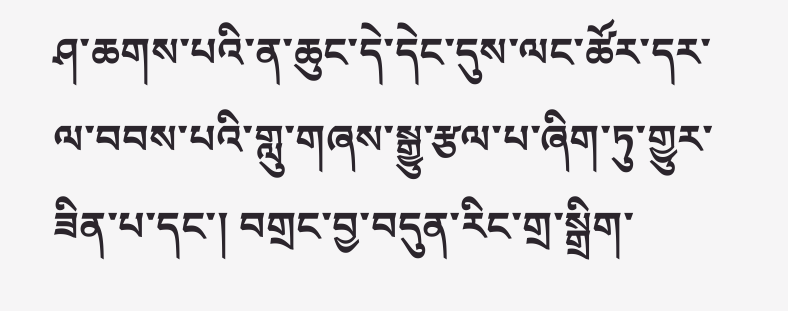ཤ་ཆགས་པའི་ན་ཆུང་དེ་དེང་དུས་ལང་ཚོར་དར་ལ་བབས་པའི་གླུ་གཞས་སྒྱུ་རྩལ་པ་ཞིག་ཏུ་གྱུར་ཟིན་པ་དང་། བགྲང་བྱ་བདུན་རིང་གྲ་སྒྲིག་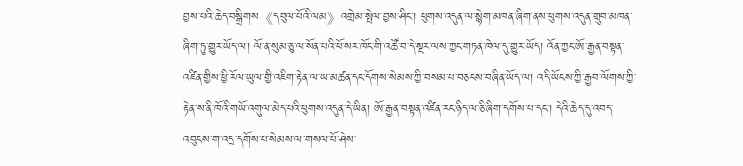བྱས་པའི་ཆེད་བསྒྲིགས《དབུལ་པོའི་ལམ》འགྲེམ་སྤེལ་བྱས་ཤིང་། ཕུགས་འདུན་ལ་སྙེག་མཁན་ཞིག་ནས་ཕུགས་འདུན་གྲུབ་མཁན་ཞིག་ཏུ་གྱུར་ཡོད་ལ། ལོ་ན་སུམ་ཅུ་ལ་སོན་པའི་ཕོ་སར་ཁོང་གི་འཚོ་བ་དེ་སྔར་ལས་ཀྱང་གཏན་ཁེལ་དུ་གྱུར་ཡོད། འོན་ཀྱང་ཨོ་རྒྱན་བསྟན་འཛིན་གྱིས་ཕྱི་རོལ་ཡུལ་གྱི་འཇིག་རྟེན་ལ་ཡ་མཚན་དང་དོགས་སེམས་ཀྱི་བསམ་པ་བཅངས་བཞིན་ཡོད་ལ། འདི་ཡོངས་ཀྱི་རྒྱབ་ལོགས་ཀྱི་རྟེན་ས་ནི་ཁོའི་གཡོ་འགུལ་མེད་པའི་ཕུགས་འདུན་དེ་ཡིན། ཨོ་རྒྱན་བསྟན་འཛིན་རང་ཉིད་ལ་ཅི་ཞིག་དགོས་པ་དང་། དེའི་ཆེད་དུ་འབད་འབུངས་ག་འདྲ་དགོས་པ་སེམས་ལ་གསལ་པོ་ཤེས་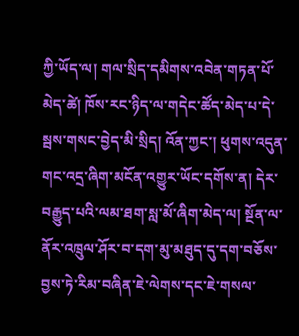ཀྱི་ཡོད་ལ། གལ་སྲིད་དམིགས་འབེན་གཏན་པོ་མེད་ཚེ། ཁོས་རང་ཉིད་ལ་གདེང་ཚོད་མེད་པ་དེ་སྦས་གསང་བྱེད་མི་སྲིད། འོན་ཀྱང་། ཕུགས་འདུན་གང་འདྲ་ཞིག་མངོན་འགྱུར་ཡོང་དགོས་ན། དེར་བརྒྱུད་པའི་ལམ་ཐག་སླ་མོ་ཞིག་མེད་ལ། སྔོན་ལ་ནོར་འཁྲུལ་ཤོར་བ་དག་མུ་མཐུད་དུ་དག་བཅོས་བྱས་ཏེ་རིམ་བཞིན་ཇེ་ལེགས་དང་ཇེ་གསལ་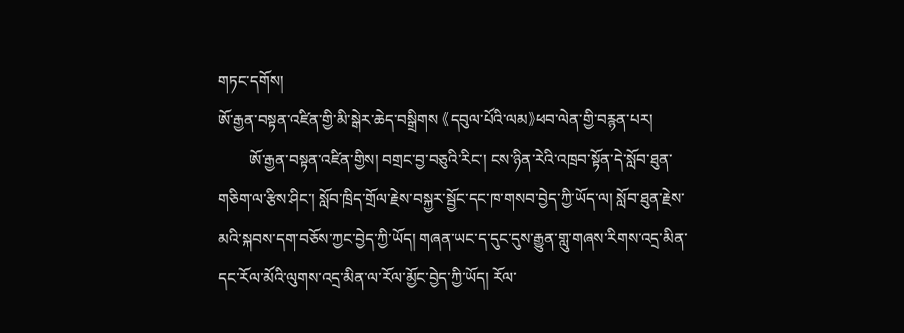གཏང་དགོས།
ཨོ་རྒྱན་བསྟན་འཛིན་གྱི་མི་སྒེར་ཆེད་བསྒྲིགས 《དབུལ་པོའི་ལམ》ཕབ་ལེན་གྱི་བརྙན་པར།
        ཨོ་རྒྱན་བསྟན་འཛིན་གྱིས། བགྲང་བྱ་བཅུའི་རིང་། ངས་ཉིན་རེའི་འཁྲབ་སྟོན་དེ་སློབ་ཐུན་གཅིག་ལ་རྩིས་ཤིང་། སློབ་ཁྲིད་གྲོལ་རྗེས་བསྐྱར་སྦྱོང་དང་ཁ་གསབ་བྱེད་ཀྱི་ཡོད་ལ། སློབ་ཐུན་རྗེས་མའི་སྐབས་དག་བཅོས་ཀྱང་བྱེད་ཀྱི་ཡོད། གཞན་ཡང་ད་དུང་དུས་རྒྱུན་གླུ་གཞས་རིགས་འདྲ་མིན་དང་རོལ་མོའི་ལུགས་འདྲ་མིན་ལ་རོལ་མྱོང་བྱེད་ཀྱི་ཡོད། རོལ་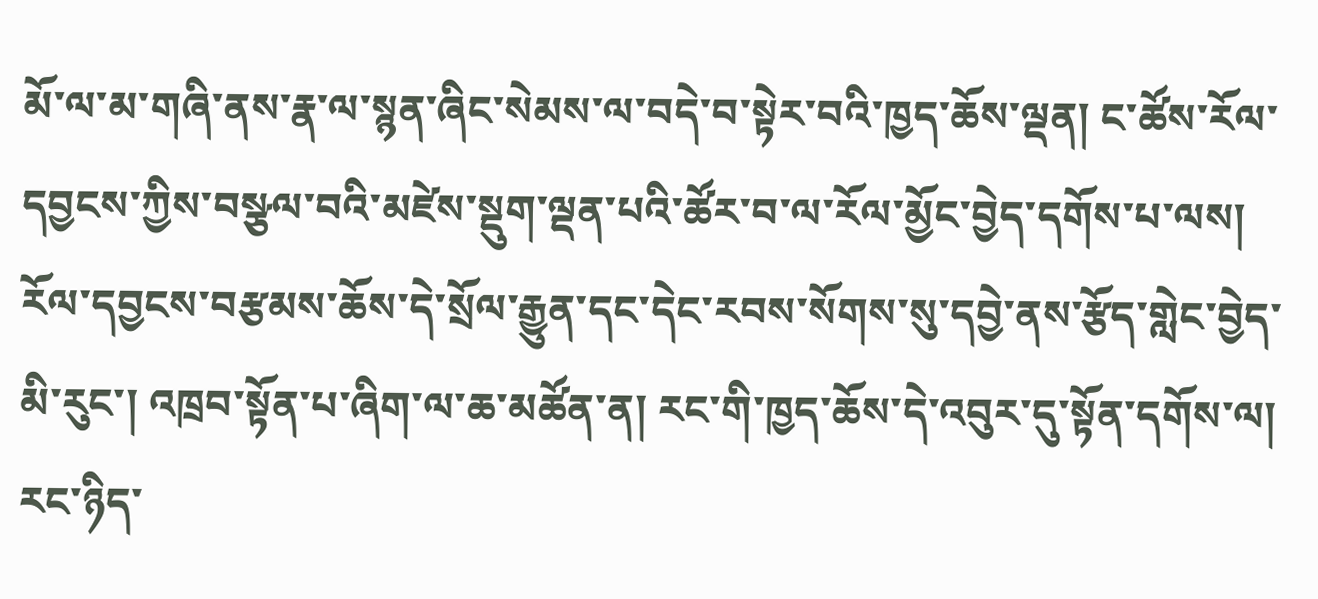མོ་ལ་མ་གཞི་ནས་རྣ་ལ་སྙན་ཞིང་སེམས་ལ་བདེ་བ་སྟེར་བའི་ཁྱད་ཆོས་ལྡན། ང་ཚོས་རོལ་དབྱངས་ཀྱིས་བསྩལ་བའི་མཛེས་སྡུག་ལྡན་པའི་ཚོར་བ་ལ་རོལ་མྱོང་བྱེད་དགོས་པ་ལས། རོལ་དབྱངས་བརྩམས་ཆོས་དེ་སྲོལ་རྒྱུན་དང་དེང་རབས་སོགས་སུ་དབྱེ་ནས་རྩོད་གླེང་བྱེད་མི་རུང་། འཁྲབ་སྟོན་པ་ཞིག་ལ་ཆ་མཚོན་ན། རང་གི་ཁྱད་ཆོས་དེ་འབུར་དུ་སྟོན་དགོས་ལ། རང་ཉིད་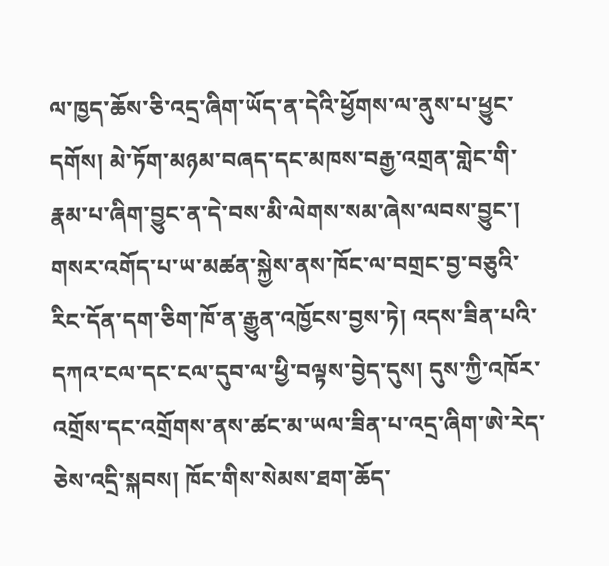ལ་ཁྱད་ཆོས་ཅི་འདྲ་ཞིག་ཡོད་ན་དེའི་ཕྱོགས་ལ་ནུས་པ་ཕྱུང་དགོས། མེ་ཏོག་མཉམ་བཞད་དང་མཁས་བརྒྱ་འགྲན་གླེང་གི་རྣམ་པ་ཞིག་བྱུང་ན་དེ་བས་མི་ལེགས་སམ་ཞེས་ལབས་བྱུང་།
གསར་འགོད་པ་ཡ་མཚན་སྐྱེས་ནས་ཁོང་ལ་བགྲང་བྱ་བཅུའི་རིང་དོན་དག་ཅིག་ཁོ་ན་རྒྱུན་འཁྱོངས་བྱས་ཏེ། འདས་ཟིན་པའི་དཀའ་ངལ་དང་ངལ་དུབ་ལ་ཕྱི་བལྟས་བྱེད་དུས། དུས་ཀྱི་འཁོར་འགྲོས་དང་འགྲོགས་ནས་ཚང་མ་ཡལ་ཟིན་པ་འདྲ་ཞིག་ཨེ་རེད་ཅེས་འདྲི་སྐབས། ཁོང་གིས་སེམས་ཐག་ཆོད་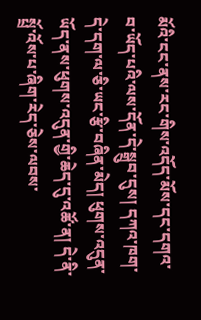མོའི་ངང་ནས་རང་གིས་འདོད་མོས་དང་དགའ་བ་ཡོད་པའི་ལས་དོན་དེ་སྒྲུབ་དུས། དཀའ་ཁག་དེ་དག་ལ་ཅི་ཡང་རྩི་བཞིན་མེད། ཕུགས་འདུན་ཡོད་ནས་ཕུགས་འདུན་གྱི་ཆེད་དུ་འཚོ་ན། དེ་ནི་སྤྲོ་འོས་པ་ཞིག་རེད་ཅེས་ལབས་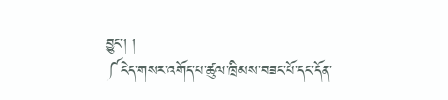བྱུང་། །
༼ངེད་གསར་འགོད་པ་ཚུལ་ཁྲིམས་བཟང་པོ་དང་དོན་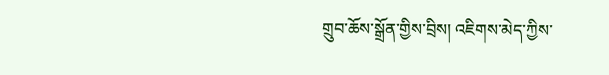གྲུབ་ཆོས་སྒྲོན་གྱིས་བྲིས། འཇིགས་མེད་ཀྱིས་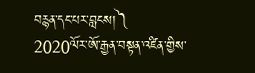བརྙན་དང་པར་བླངས།༽
2020ལོར་ཨོ་རྒྱན་བསྟན་འཛིན་གྱིས་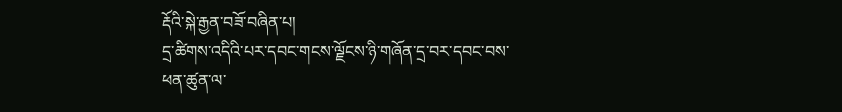རྡོའི་སྐེ་རྒྱན་བཟོ་བཞིན་པ།
དྲ་ཚིགས་འདིའི་པར་དབང་གངས་ལྗོངས་ཉི་གཞོན་དྲ་བར་དབང་བས་ཕན་ཚུན་ལ་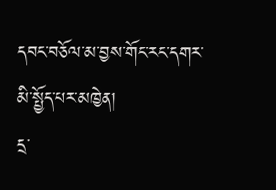དབང་བཅོལ་མ་བྱས་གོང་རང་དགར་མི་སྤྱོད་པར་མཁྱེན།
དྲ་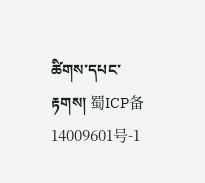ཚིགས་དཔང་རྟགས། 蜀ICP备14009601号-1